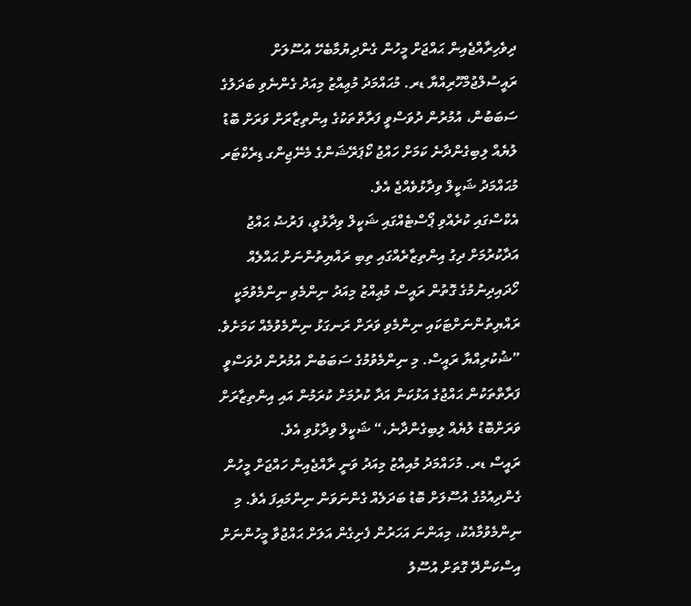ދިވެހިރާއްޖެއިން ޙައްޖަށް މީހުން ގެންދިޔުމާބެހޭ އުސޫލަށް ރައީސުލްޖުމްހޫރިއްޔާ ޑރ. މުޙައްމަދު މުޢިއްޒު މިއަދު ގެންނެވި ބަދަލުގެ ސަބަބުން، އުމުރުން ދުވަސްވީ ފަރާތްތަކުގެ އިންތިޒާރަށް ވަރަށް ބޮޑު ލުޔެއް ލިބިގެންދާނެ ކަމަށް ހައްޖު ކޯޕަރޭޝަންގެ މެނޭޖިންގ ޑިރެކްޓަރ މުޙައްމަދު ޝަކީލް ވިދާޅުވެއްޖެ އެވެ.
އެކްސްގައި ކުރެއްވި ޕޯސްޓެއްގައި ޝަކީލް ވިދާޅުވީ، ފަރުޟު ޙައްޖު އަދާކުރުމަށް ދިގު އިންތިޒާރެއްގައި ތިބި ރައްޔިތުންނަށް ޙައްލެއް ހޯދައިދިނުމުގެ ގޮތުން ރައީސް މުޢިއްޒު މިއަދު ނިންމެވި ނިންމެވުމަކީ ރައްޔިތުންނަށްޓަކައި ނިންމެވި ވަރަށް ރަނގަޅު ނިންމެވުމެއް ކަމަށެވެ.
”ޝުކުރިއްޔާ ރައީސް. މި ނިންމެވުމުގެ ސަބަބުން އުމުރުން ދުވަސްވީ ފަރާތްތަކުން ޙައްޖުގެ އަޅުކަން އަދާ ކުރުމަށް ކުރަމުން އައި އިންތިޒާރަށް ވަރަށްބޮޑު ލުޔެއް ލިބިގެންދާނެ،“ ޝަކީލް ވިދާޅުވި އެވެ.
ރައީސް ޑރ. މުހައްމަދު މުއިއްޒު މިއަދު ވަނީ ރާއްޖެއިން ހައްޖަށް މީހުން ގެންދިއުމުގެ އުސޫލަށް ބޮޑު ބަދަލެއް ގެންނަވަން ނިންމައިފަ އެވެ. މި ނިންމެވުމާއެކު، މިއަންނަ އަހަރުން ފެށިގެން އަލަށް ޙައްޖުވާ މީހުންނަށް އިސްކަންދޭ ގޮތަށް އުސޫލު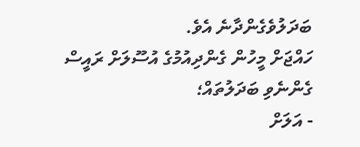ބަދަލުވެގެންދާނެ އެވެ.
ހައްޖަށް މީހުން ގެންދިއުމުގެ އުސޫލަށް ރައީސް ގެންނެވި ބަދަލުތައް؛
- އަލަށް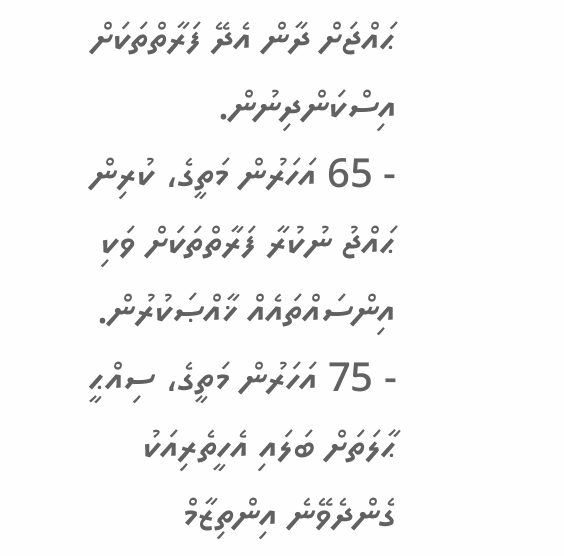ޙައްޖަށް ދާން އެދޭ ފަރާތްތަކަށް އިސްކަންދިނުން.
- 65 އަހަރުން މަތީގެ، ކުރިން ޙައްޖު ނުކުރާ ފަރާތްތަކަށް ވަކި އިންސައްތައެއް ޚާއްޞަކުރުން.
- 75 އަހަރުން މަތީގެ، ސިއްޙީ ޙާލަތަށް ބަލައި އެހީތެރިއަކު ގެންދެވޭނެ އިންތިޒާމް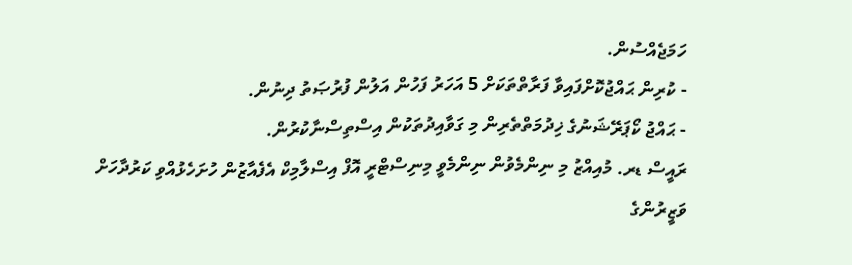ހަމަޖެއްސުން.
- ކުރިން ޙައްޖުކޮށްފައިވާ ފަރާތްތަކަށް 5 އަހަރު ފަހުން އަލުން ފުރުޞަތު ދިނުން.
- ޙައްޖު ކޯޕަރޭޝަނުގެ ޚިދުމަތްތެރިން މި ގަވާއިދުތަކުން އިސްތިސްނާކުރުން.
ރައީސް ޑރ. މުއިއްޒު މި ނިންމެވުން ނިންމެވީ މިނިސްޓްރީ އޮފް އިސްލާމިކް އެފެއާޒުން ހުށަހެޅުއްވި ކަރުދާހަށް ވަޒީރުންގެ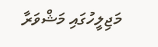މަޖިލީހުގައި މަޝްވަރާ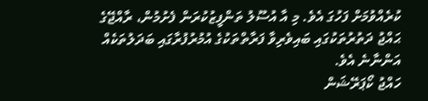ކުރެއްވުމަށް ފަހުގަ އެވެ. މި އާ އުސޫލު ތަންފީޒުކުރަން ފެށުމުން، ރާއްޖޭގެ ޙައްޖު ދަތުރުތަކުގައި ބައިވެރިވާ ފަރާތްތަކުގެ އުމުރުފުރާގައި ބަދަލުތަކެއް އަންނާނެ އެވެ.
ހައްޖު ކޯޕަރޭޝަން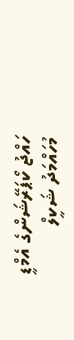ހައްޖު ކޯޕަރޭޝަންގެ އެމްޑީ މުހައްމަދު ޝަކީލް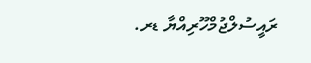ރައީސުލްޖުމްހޫރިއްޔާ ޑރ.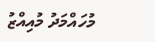މުހައްމަދު މުއިއްޒު